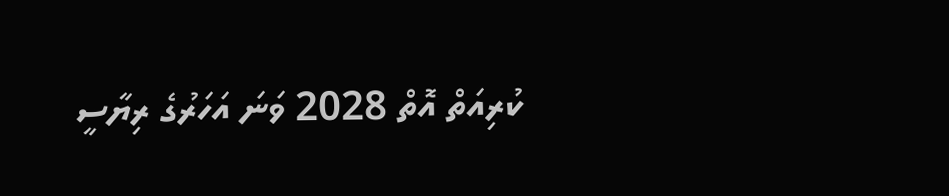ކުރިއަތް އޮތް 2028 ވަނަ އަހަރުގެ ރިޔާސީ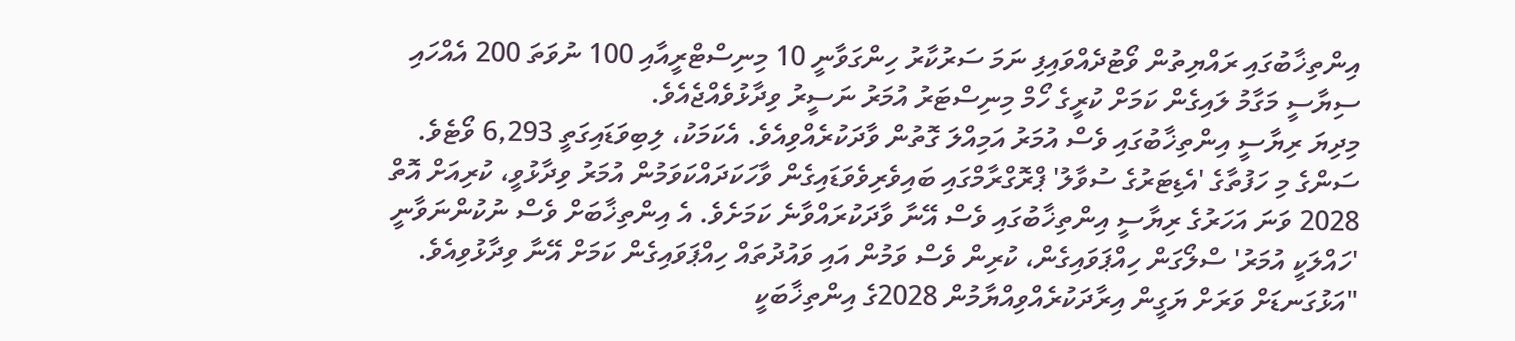އިންތިޚާބުގައި ރައްޔިތުން ވޯޓުދެއްވައިފި ނަމަ ސަރުކާރު ހިންގަވާނީ 10 މިނިސްޓްރީއާއި 100 ނުވަތަ 200 އެއްހައި ސިޔާސީ މަގާމު ލައިގެން ކަމަށް ކުރީގެ ހޯމް މިނިސްޓަރު އުމަރު ނަސީރު ވިދާޅުވެއްޖެއެވެ.
މިދިޔަ ރިޔާސީ އިންތިޚާބުގައި ވެސް އުމަރު އަމިއްލަ ގޮތުން ވާދަކުރެއްވިއެވެ. އެކަމަކު، ލިބިވަޑައިގަތީ 6,293 ވޯޓެވެ.
ސަންގެ މި ހަފުތާގެ 'އެޑިޓަރުގެ ސުވާލު' ޕްރޮގްރާމްގައި ބައިވެރިވެވަޑައިގެން ވާހަކަދައްކަވަމުން އުމަރު ވިދާޅުވީ، ކުރިއަށް އޮތް 2028 ވަނަ އަހަރުގެ ރިޔާސީ އިންތިޚާބުގައި ވެސް އޭނާ ވާދަކުރައްވާނެ ކަމަށެވެ. އެ އިންތިޚާބަށް ވެސް ނުކުންނަވާނީ 'ހައްލަކީ އުމަރު' ސްލޯގަން ހިއްޕަވައިގެން، ކުރިން ވެސް ވަމުން އައި ވައުދުތައް ހިއްޕަވައިގެން ކަމަށް އޭނާ ވިދާޅުވިއެވެ.
"އަޅުގަނޑަށް ވަރަށް ޔަގީން އިރާދަކުރެއްވިއްޔާމުން 2028ގެ އިންތިޚާބަކީ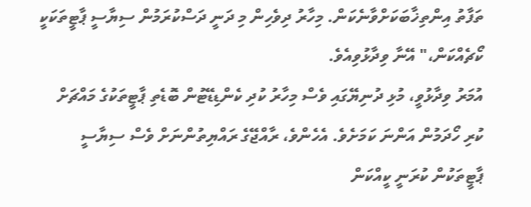ތަފާތު އިންތިޚާބަކަށްވާނެކަން. މިހާރު ދިވެހިން މި ދަނީ ދަސްކުރަމުން ސިޔާސީ ޕާޓީތަކަކީ ކޯޗެއްކަން،" އޭނާ ވިދާޅުވިއެވެ.
އުމަރު ވިދާޅުވީ، މުޅި ދުނިޔޭގައި ވެސް މިހާރު ކުދި ކެންޑިޑޭޓުން ބޮޑެތި ޕާޓީތަކުގެ މައްޗަށް ކުރި ހޯދަމުން އަންނަ ކަމަށެވެ. އެހެންވެ، ރާއްޖޭގެ ރައްޔިތުންނަށް ވެސް ސިޔާސީ ޕާޓީތަކުން ކުރަނީ ކީއްކަން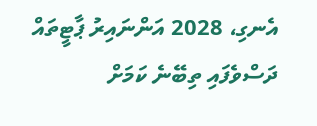އެނގި، 2028 އަންނައިރު ޕާޓީތައް ދަސްވެފައި ތިބޭނެ ކަމަށް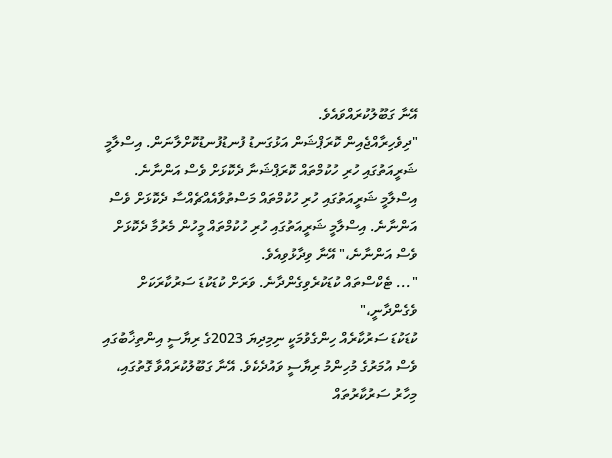އޭނާ ގަބޫލުކުރައްވައެވެ.
"ދިވެހިރާއްޖެއިން ކޮރަޕްޝަން އަޅުގަނޑު ފުނޑުފުނޑުކޮށްލާނަން. އިސްލާމީ ޝަރީއަތުގައި ހުރި ހުކުމްތައް ކޮރަޕްޝަނާ ދެކޮޅަށް ވެސް އަންނާނެ. އިސްލާމީ ޝަރީއަތުގައި ހުރި ހުކުމްތައް މަސްތުވާއެއްޗެއްސާ ދެކޮޅަށް ވެސް އަންނާނެ. އިސްލާމީ ޝަރީއަތުގައި ހުރި ހުކުމްތައް މީހުން މެރުމާ ދެކޮޅަށް ވެސް އަންނާނެ،" އޭނާ ވިދާޅުވިއެވެ.
"... ޓެކްސްތައް ކުޑަކުރެވިގެންދާނެ. ވަރަށް ކުޑަކުޑަ ސަރުކާރަކަށް ވެގެންދާނީ،"
ކުޑަކުޑަ ސަރުކާރެއް ހިންގެވުމަކީ ނިމިދިޔަ 2023ގެ ރިޔާސީ އިންތިޚާބުގައި ވެސް އުމަރުގެ މުހިންމު ރިޔާސީ ވައުދެކެވެ. އޭނާ ގަބޫލުކުރައްވާ ގޮތުގައި، މިހާރު ސަރުކާރުތައް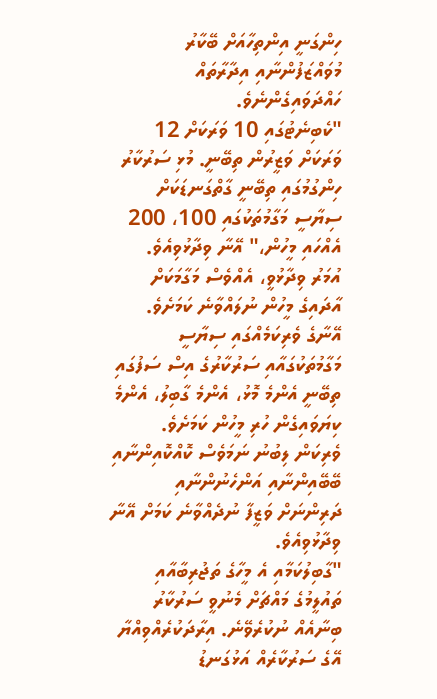ހިންގަނީ އިންތިހާއަށް ބޭކާރު މުވައްޒަފުންނާއި އިދާރާތައް ހައްދަވައިގެންނެވެ.
"ކެބިނެޓުގައި 10 ވަރަކަށް 12 ވަރަކަށް ވަޒީރުން ތިބޭނީ. މުޅި ސަރުކާރު ހިންގުމުގައި ތިބޭނީ ގާތްގަނޑަކަށް ސިޔާސީ މަގާމުތަކުގައި 100، 200 އެއްހައި މީހުން،" އޭނާ ވިދާޅުވިއެވެ.
އުމަރު ވިދާޅުވީ، އެއްވެސް މަގާމަކަށް އާދައިގެ މީހުން ނުލައްވާނެ ކަމަށެވެ. އޭނާގެ ވެރިކަމެއްގައި ސިޔާސީ މަގާމުތަކުގައާއި ސަރުކާރުގެ އިސް ސަފުގައި ތިބޭނީ އެންމެ މޮޅު، އެންމެ ގާބިލު، އެންމެ ކިޔަވައިގެން ހުރި މީހުން ކަމަށެވެ.
ވެރިކަން ލިބުނު ނަމަވެސް ކޮއްކޮއިންނާއި ބޭބޭއިންނާއި އަންހެނުންނާއި ދަރިންނަށް ވަޒީފާ ނުދެއްވާނެ ކަމަށް އޭނާ ވިދާޅުވިއެވެ.
"ގާބިލުކަމާއި އެ މީހާގެ ތަޖުރިބާއާއި ތައުލީމުގެ މައްޗަށް މެނުވީ ސަރުކާރު ބިނާއެއް ނުކުރެވޭނެ. އިރާދަކުރެއްވިއްޔާ އޭގެ ސަރުކާރެއް އަޅުގަނޑު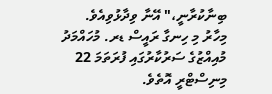ބިނާކުރާނީ،" އޭނާ ވިދާޅުވިއެވެ.
މިހާރު މި ހިނގާ ރައީސް ޑރ. މުހައްމަދު މުއިއްޒުގެ ސަރުކާރުގައި ފުރަތަމަ 22 މިނިސްޓްރީ އޮތެވެ.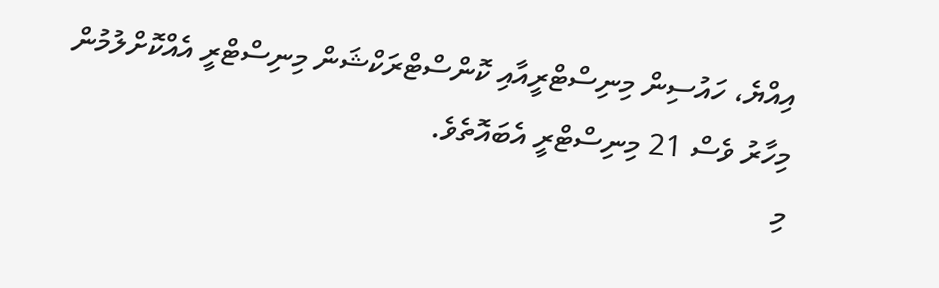އިއްޔެ، ހައުސިން މިނިސްޓްރީއާއި ކޮންސްޓްރަކްޝަން މިނިސްޓްރީ އެއްކޮށްލުމުން މިހާރު ވެސް 21 މިނިސްޓްރީ އެބައޮތެވެ.
މި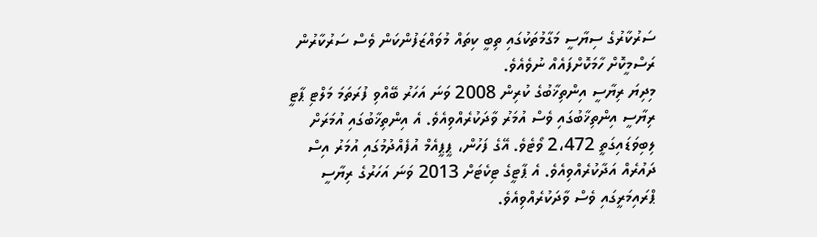ސަރުކާރުގެ ސިޔާސީ މަގާމުތަކުގައި ތިބީ ކިތައް މުވައްޒަފުންކަން ވެސް ސަރުކާރުން ރަސްމީކޮށް ހާމަކޮށްފައެއް ނުވެއެވެ.
މިދިޔަ ރިޔާސީ އިންތިޚާބުގެ ކުރިން 2008 ވަނަ އަހަރު ބޭއްވި ފުރަތަމަ މަލްޓި ޕާޓީ ރިޔާސީ އިންތިޚާބުގައި ވެސް އުމަރު ވާދަކުރެއްވިއެވެ. އެ އިންތިޚާބުގައި އުމަރަށް ލިބިވަޑައިގަތީ 2،472 ވޯޓެވެ. އޭގެ ފަހުން، ޕީޕީއެމް އުފެއްދުމުގައި އުމަރު އިސް ދައުރެއް އަދާކުރެއްވިއެވެ. އެ ޕާޓީގެ ޓިކެޓަށް 2013 ވަނަ އަހަރުގެ ރިޔާސީ ޕްރައިމަރީގައި ވެސް ވާދަކުރެއްވިއެވެ.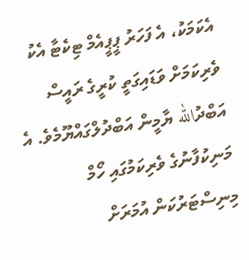އެކަމަކު، އެ ފަހަރު ޕީޕީއެމް ޓިކެޓާ އެކު ވެރިކަމަށް ވަޑައިގަތީ ކުރީގެ ރައީސް އަބްދުالله ޔާމީން އަބްދުލްގައްޔޫމެވެ. އެ މަނިކުފާނުގެ ވެރިކަމުގައި ހޯމް މިނިސްޓަރުކަން އުމަރަށް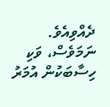ދެއްވިއެވެ. ނަމަވެސް، ވަކި ހިސާބަކުން އުމަރު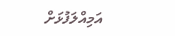އަމިއްލަފުޅަށް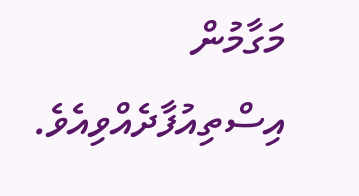މަގާމުން އިސްތިއުފާދެއްވިއެވެ.